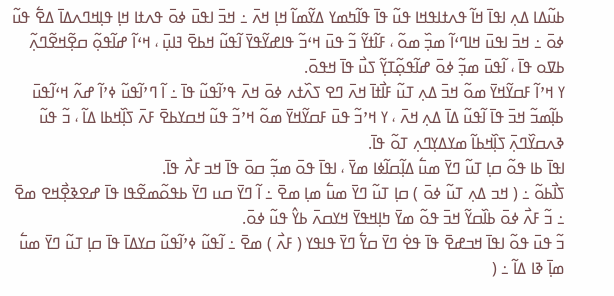ߕߎ߬ߡߊ ߡߍ߲ ߊߟߊ߫ ߞߊ߬ ߟߍߙߊߟߞߊ ߟߎ߬ ߟߊ߫ ߟߊ߬ߤߘߌ ߡߌ߬ߘߊ߬ ߞߊ߲ ߞߍ߫ ߸ ߞߏ߫ ߊߟߎ߫ ߦߋ߫ ߟߍߙߊ ߞߊ߲ ߟߊ߲ߞߣߍߡߊ߫ ߡߐ߱ ߟߎ߬ ߦߋ߫ ߸ ߞߏ߫ ߊߟߎ߫ ߞߊߣߵߊ߬ ߘߏ߲߰ ߘߋ߬ ، ߓߊ߬ߙߌ߬ ߏ߬ ߟߎ߫ ߞߵߏ߬ ߟߊߝߌ߬ߟߌ߫ ߊ߬ߟߎ߬ ߞߕߐ߫ ߔߊߎ߲߫ ، ߞߵߊ߬ ߝߊ߬ߟߋ߲߬ ߛߐ߲߬ߞߐ߬ߣߍ߲߬ ߕߜߋ ߟߊ߫ ، ߊ߬ߟߎ߫ ߘߏ߲߬ ߦߋ߫ ߝߊ߬ߟߋ߲߬ߠߌ߲߬ ߖߎ߯ ߟߊ߫ ߞߟߋ߫.
ߌ ߞߴߊ߬ ߓߛߌ߬ߞߌ߫ ߘߋ߬ ߞߏ߫ ߡߍ߲ ߠߎ߬ ߓߊ߯ߙߊ߫ ߞߍ߫ ߣߐ ߖߍ߰ߙߍ ߦߋ߫ ߞߍ߫ ߟߴߊ߬ߟߎ߬ ߟߊ߫ ߸ ߊ߬ ߣߴߊ߬ߟߎ߬ ߦߴߊ߬ ߝߍ߬ ߞߵߊ߬ߟߎ߫ ߕߊ߲߬ߘߏ߬ ߞߏ߫ ߟߊ߫ ߊ߬ߟߎ߬ ߡߊ߫ ߡߍ߲ ߞߍ߫ ، ߌ ߞߴߏ߬ ߟߎ߫ ߓߛߌ߬ߞߌ߫ ߘߋ߬ ߞߴߏ߬ ߟߎ߬ ߞߛߌߕߐ߫ ߓߍ߫ ߖߊ߲߰ߞߕߊ ߡߊ߬ ، ߏ߬ ߟߎ߬ ߢߍߛߌ߰ߣߍ߲߫ ߖߊ߲߰ߞߕߊ߬ ߘߌߡߌ߲ߣߍ߲ ߠߋ߬ ߟߊ߫.
ߊߟߊ߫ ߕߊ ߟߋ߬ ߛߊ߲ ߠߎ߬ ߣߌ߫ ߘߎ߱ ߡߊ߲߬ߛߊ߬ߦߊ ߘߌ߫ ، ߊߟߊ߫ ߟߋ߫ ߘߏ߲߬ ߛߋ߫ ߟߊ߫ ߞߏ ߓߍ߯ ߟߊ߫.
ߖߊ߯ߕߋ߬ ߸ ( ߞߏ ߡߍ߲ ߠߎ߬ ߦߋ߫ ) ߛߊ߲ ߠߎ߬ ߣߌ߫ ߘߎ߱ ߘߊ߲ ߘߐ߫ ߸ ߊ߬ ߣߌ߫ ߛߎ ߣߌ߫ ߕߟߋ߬ߘߐ߬ߟߊ ߟߊ߫ ߝߐߢߐ߲߯ߞߐ ߘߐ߫ ߸ ߏ߬ ߓߍ߯ ߦߋ߫ ߕߊ߰ߛߌ߬ ߞߏ߫ ߟߋ߬ ߘߌ߫ ߤߊ߲ߞߟߌ߫ ߞߌߛߍ߫ ߕߌ߮ ߟߎ߬ ߦߋ߫.
ߏ߬ ߟߎ߫ ߟߋ߬ ߊߟߊ߫ ߞߏߝߐ߫ ߟߊ߫ ߟߐ߭ ߣߌ߫ ߛߌ߱ ߣߌ߫ ߟߊߟߌ ( ߓߍ߯ ) ߘߐ߫ ߸ ߊ߬ߟߎ߬ ߦߴߊ߬ߟߎ߬ ߛߌߡߊ߫ ߟߊ߫ ߛߊ߲ ߠߎ߬ ߣߌ߫ ߘߎ߱ ߘߊ߲߫ ߢߊ ߡߊ߬ ߸ (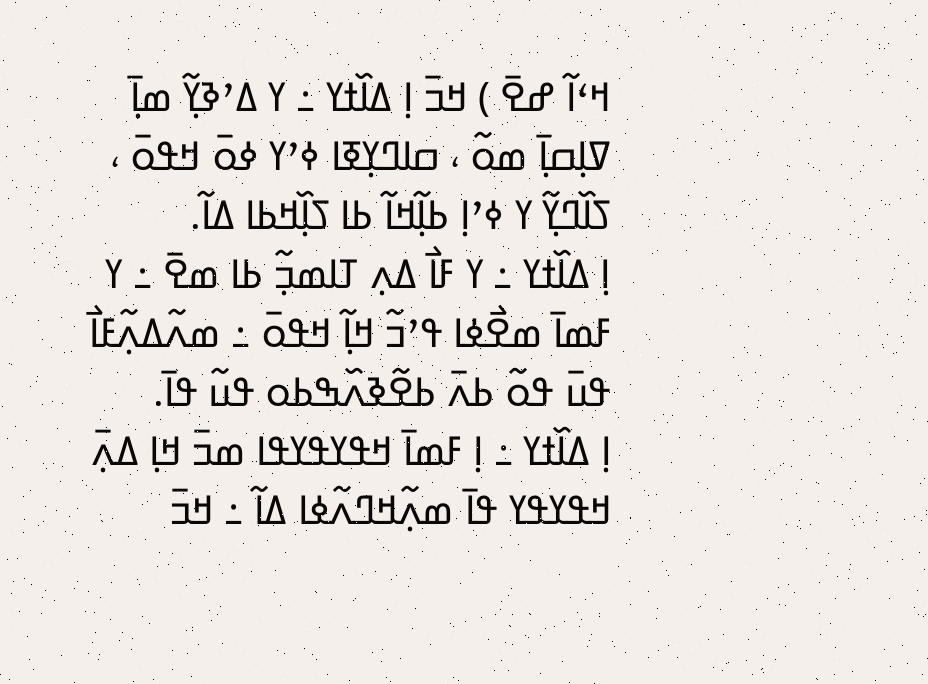ߞߵߊ߬ ߝߐ߫ ) ߞߏ߫ ߊ߲ ߡߊ߰ߙߌ ߸ ߌ ߡߴߢߌ߲߬ ߘߊ߲߫ ߜߊ߲ߛߊ߲߫ ߘߋ߬ ، ߛߊߣߌ߲ߧߊ ߦߴߌ ߦߋ߫ ߞߟߋ߫ ، ߖߊ߰ߣߌ߲߬ ߌ ߦߴߊ߲ ߕߊ߲߬ߞߊ߬ ߕߊ ߖߊ߲߰ߞߕߊ ߡߊ߬.
ߊ߲ ߡߊ߰ߙߌ ߸ ߌ ߓߊ߯ ߡߍ߲ ߠߊߘߏ߲߬ ߕߊ ߘߐ߫ ߸ ߌ ߓߘߊ߫ ߘߐ߯ߦߊ ߟߴߏ߬ ߞߊ߲߬ ߞߟߋ߫ ߸ ߘߍ߬ߡߍ߲߬ߓߊ߯ ߟߎ߫ ߟߋ߬ ߕߍ߫ ߕߐ߬ߢߍ߰ߒߕߋ ߟߎ߬ ߟߊ߫.
ߊ߲ ߡߊ߰ߙߌ ߸ ߊ߲ ߓߘߊ߫ ߞߟߌߟߌߟߊ ߘߏ߫ ߞߊ߲ ߡߍ߲߫ ߞߟߌߟߌ ߟߊ߫ ߘߍ߲߬ߞߣߍ߬ߦߊ ߡߊ߬ ߸ ߞߏ߫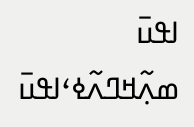ߊߟߎ߫ ߘߍ߲߬ߞߣߍ߬ߦߵߊߟߎ߫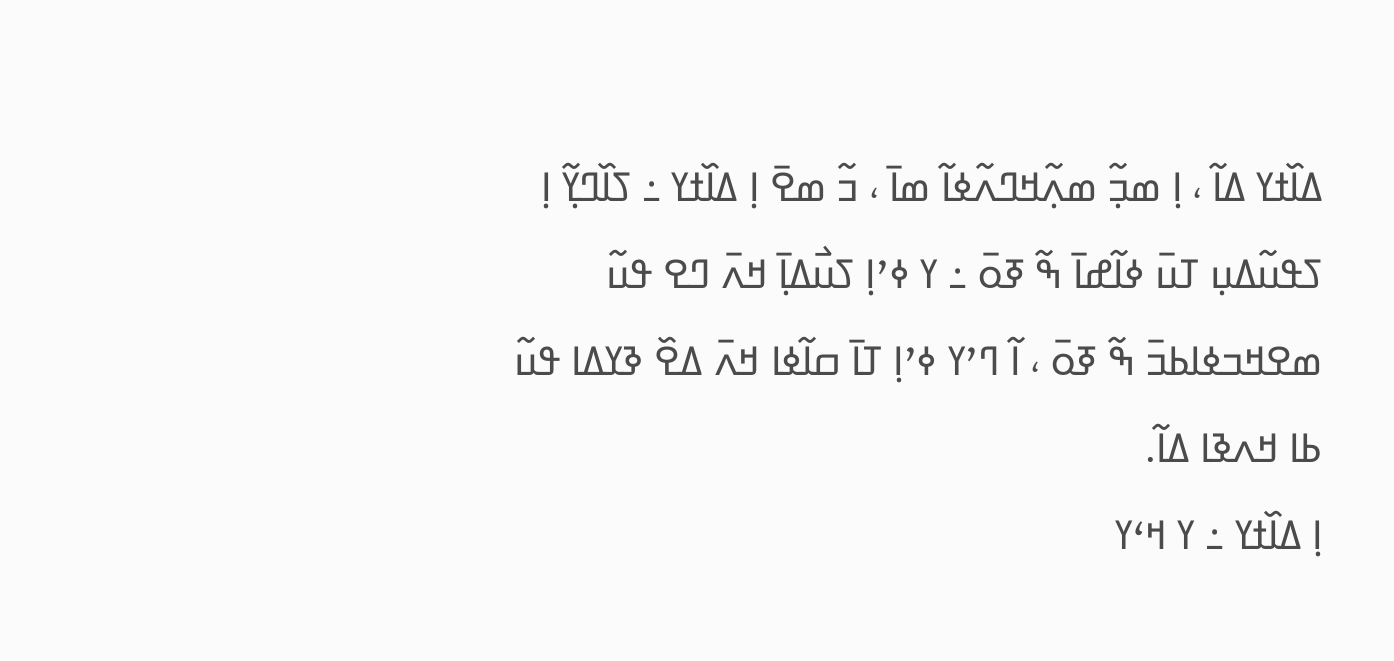ߡߊ߰ߙߌ ߡߊ߬ ، ߊ߲ ߘߏ߲߬ ߘߍ߲߬ߞߣߍ߬ߦߊ߬ ߘߊ߫ ، ߏ߬ ߘߐ߫ ߊ߲ ߡߊ߰ߙߌ ߸ ߖߊ߰ߣߌ߲߬ ߊ߲ ߖߟߎ߬ߡߎ߲ ߠߎ߫ ߦߊ߬ߝߊ߫ ߒ߬ ߧߋ߫ ߸ ߌ ߦߴߊ߲ ߖߎ߯ߡߊ߲߫ ߞߍ߫ ߣߐ ߟߎ߬ ߘߐߞߏߦߊߕߏ߫ ߒ߬ ߧߋ߫ ، ߊ߬ ߣߴߌ ߦߴߊ߲ ߠߊ߫ ߛߊ߬ߦߊ ߞߍ߫ ߡߐ߰ ߢߌߡߊ ߟߎ߬ ߕߊ ߞߍߢߊ ߡߊ߬.
ߊ߲ ߡߊ߰ߙߌ ߸ ߌ ߞߵߌ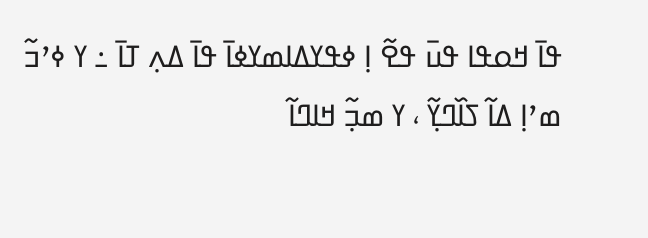ߟߊ߫ ߞߋߟߊ ߟߎ߫ ߟߐ߬ ߊ߲ ߦߟߌߡߊߘߌߦߊ߫ ߟߊ߫ ߡߍ߲ ߠߊ߫ ߸ ߌ ߦߴߏ߬ ߘߴߊ߲ ߡߊ߬ ߖߊ߰ߣߌ߲߬ ، ߌ ߘߏ߲߬ ߞߊߣߊ߬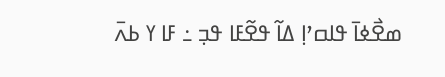ߘߐ߯ߦߊ߫ ߟߊߛߴߊ߲ ߡߊ߬ ߟߐ߬ߓߊ ߟߏ߲ ߸ ߓߊ ߌ ߕߍ߫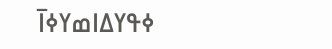ߦߟߌߡߊߘߌߦߊ߫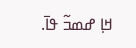ߞߊ߲ ߝߘߏ߬ ߟߊ߫.